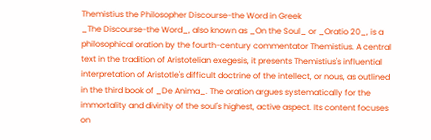Themistius the Philosopher Discourse-the Word in Greek
_The Discourse-the Word_, also known as _On the Soul_ or _Oratio 20_, is a philosophical oration by the fourth-century commentator Themistius. A central text in the tradition of Aristotelian exegesis, it presents Themistius's influential interpretation of Aristotle's difficult doctrine of the intellect, or nous, as outlined in the third book of _De Anima_. The oration argues systematically for the immortality and divinity of the soul's highest, active aspect. Its content focuses on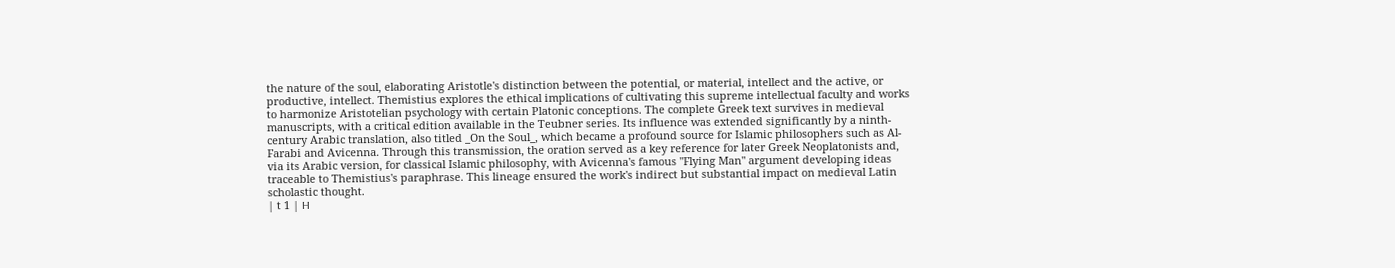the nature of the soul, elaborating Aristotle's distinction between the potential, or material, intellect and the active, or productive, intellect. Themistius explores the ethical implications of cultivating this supreme intellectual faculty and works to harmonize Aristotelian psychology with certain Platonic conceptions. The complete Greek text survives in medieval manuscripts, with a critical edition available in the Teubner series. Its influence was extended significantly by a ninth-century Arabic translation, also titled _On the Soul_, which became a profound source for Islamic philosophers such as Al-Farabi and Avicenna. Through this transmission, the oration served as a key reference for later Greek Neoplatonists and, via its Arabic version, for classical Islamic philosophy, with Avicenna's famous "Flying Man" argument developing ideas traceable to Themistius's paraphrase. This lineage ensured the work's indirect but substantial impact on medieval Latin scholastic thought.
| t 1 | Η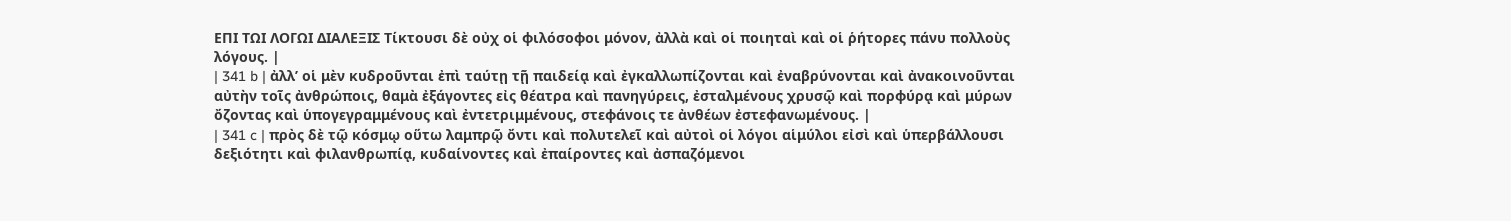ΕΠΙ ΤΩΙ ΛΟΓΩΙ ΔΙΑΛΕΞΙΣ Τίκτουσι δὲ οὐχ οἱ φιλόσοφοι μόνον, ἀλλὰ καὶ οἱ ποιηταὶ καὶ οἱ ῥήτορες πάνυ πολλοὺς λόγους. |
| 341 b | ἀλλ’ οἱ μὲν κυδροῦνται ἐπὶ ταύτῃ τῇ παιδείᾳ καὶ ἐγκαλλωπίζονται καὶ ἐναβρύνονται καὶ ἀνακοινοῦνται αὐτὴν τοῖς ἀνθρώποις, θαμὰ ἐξάγοντες εἰς θέατρα καὶ πανηγύρεις, ἐσταλμένους χρυσῷ καὶ πορφύρᾳ καὶ μύρων ὄζοντας καὶ ὑπογεγραμμένους καὶ ἐντετριμμένους, στεφάνοις τε ἀνθέων ἐστεφανωμένους. |
| 341 c | πρὸς δὲ τῷ κόσμῳ οὕτω λαμπρῷ ὄντι καὶ πολυτελεῖ καὶ αὐτοὶ οἱ λόγοι αἱμύλοι εἰσὶ καὶ ὑπερβάλλουσι δεξιότητι καὶ φιλανθρωπίᾳ, κυδαίνοντες καὶ ἐπαίροντες καὶ ἀσπαζόμενοι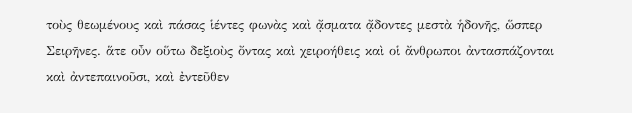τοὺς θεωμένους καὶ πάσας ἱέντες φωνὰς καὶ ᾄσματα ᾄδοντες μεστὰ ἡδονῆς, ὥσπερ Σειρῆνες. ἅτε οὖν οὕτω δεξιοὺς ὄντας καὶ χειροήθεις καὶ οἱ ἄνθρωποι ἀντασπάζονται καὶ ἀντεπαινοῦσι, καὶ ἐντεῦθεν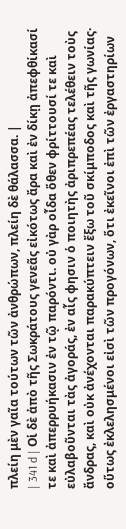πλείη μὲν γαῖα τούτων τῶν ἀνθρώπων, πλείη δὲ θάλασσα. |
| 341 d | Οἱ δὲ ἀπὸ τῆς Σωκράτους γενεᾶς εἰκότως ἄρα καὶ ἐν δίκῃ ἀπεφθίκασί τε καὶ ἀπερρυήκασιν ἐν τῷ παρόντι. οὐ γὰρ οἶδα ὅθεν φρίττουσί τε καὶ εὐλαβοῦνται τὰς ἀγοράς, ἐν αἷς φησιν ὁ ποιητὴς ἀριπρεπέας τελέθειν τοὺς ἄνδρας, καὶ οὐκ ἀνέχονται παρακύπτειν ἔξω τοῦ σκίμποδος καὶ τῆς γωνίας· οὕτως ἐκλελησμένοι εἰσὶ τῶν προγόνων, ὅτι ἐκεῖνοι ἐπὶ τῶν ἐργαστηρίων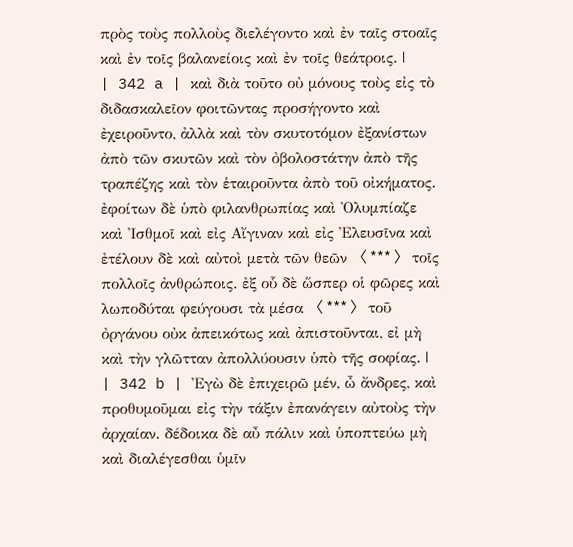πρὸς τοὺς πολλοὺς διελέγοντο καὶ ἐν ταῖς στοαῖς καὶ ἐν τοῖς βαλανείοις καὶ ἐν τοῖς θεάτροις. |
| 342 a | καὶ διὰ τοῦτο οὐ μόνους τοὺς εἰς τὸ διδασκαλεῖον φοιτῶντας προσήγοντο καὶ ἐχειροῦντο, ἀλλὰ καὶ τὸν σκυτοτόμον ἐξανίστων ἀπὸ τῶν σκυτῶν καὶ τὸν ὀβολοστάτην ἀπὸ τῆς τραπέζης καὶ τὸν ἑταιροῦντα ἀπὸ τοῦ οἰκήματος. ἐφοίτων δὲ ὑπὸ φιλανθρωπίας καὶ Ὀλυμπίαζε καὶ Ἰσθμοῖ καὶ εἰς Αἴγιναν καὶ εἰς Ἐλευσῖνα καὶ ἐτέλουν δὲ καὶ αὐτοὶ μετὰ τῶν θεῶν 〈 *** 〉 τοῖς πολλοῖς ἀνθρώποις. ἐξ οὗ δὲ ὥσπερ οἱ φῶρες καὶ λωποδύται φεύγουσι τὰ μέσα 〈 *** 〉 τοῦ ὀργάνου οὐκ ἀπεικότως καὶ ἀπιστοῦνται, εἰ μὴ καὶ τὴν γλῶτταν ἀπολλύουσιν ὑπὸ τῆς σοφίας. |
| 342 b | Ἐγὼ δὲ ἐπιχειρῶ μέν, ὦ ἄνδρες, καὶ προθυμοῦμαι εἰς τὴν τάξιν ἐπανάγειν αὐτοὺς τὴν ἀρχαίαν. δέδοικα δὲ αὖ πάλιν καὶ ὑποπτεύω μὴ καὶ διαλέγεσθαι ὑμῖν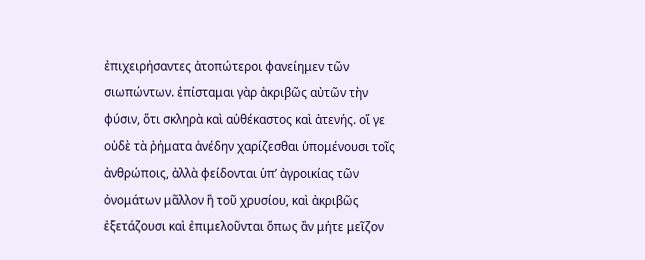ἐπιχειρήσαντες ἀτοπώτεροι φανείημεν τῶν σιωπώντων. ἐπίσταμαι γὰρ ἀκριβῶς αὐτῶν τὴν φύσιν, ὅτι σκληρὰ καὶ αὐθέκαστος καὶ ἀτενής. οἵ γε οὐδὲ τὰ ῥήματα ἀνέδην χαρίζεσθαι ὑπομένουσι τοῖς ἀνθρώποις, ἀλλὰ φείδονται ὑπ’ ἀγροικίας τῶν ὀνομάτων μᾶλλον ἢ τοῦ χρυσίου, καὶ ἀκριβῶς ἐξετάζουσι καὶ ἐπιμελοῦνται ὅπως ἂν μήτε μεῖζον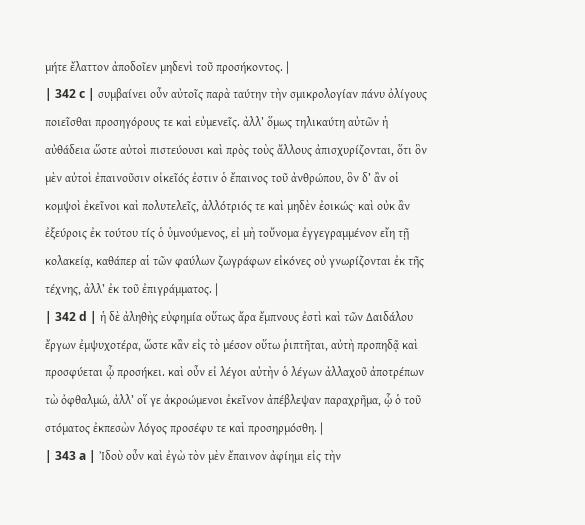μήτε ἔλαττον ἀποδοῖεν μηδενὶ τοῦ προσήκοντος. |
| 342 c | συμβαίνει οὖν αὐτοῖς παρὰ ταύτην τὴν σμικρολογίαν πάνυ ὀλίγους ποιεῖσθαι προσηγόρους τε καὶ εὐμενεῖς. ἀλλ’ ὅμως τηλικαύτη αὐτῶν ἡ αὐθάδεια ὥστε αὐτοὶ πιστεύουσι καὶ πρὸς τοὺς ἄλλους ἀπισχυρίζονται, ὅτι ὃν μὲν αὐτοὶ ἐπαινοῦσιν οἰκεῖός ἐστιν ὁ ἔπαινος τοῦ ἀνθρώπου, ὃν δ’ ἂν οἱ κομψοὶ ἐκεῖνοι καὶ πολυτελεῖς, ἀλλότριός τε καὶ μηδὲν ἐοικώς· καὶ οὐκ ἂν ἐξεύροις ἐκ τούτου τίς ὁ ὑμνούμενος, εἰ μὴ τοὔνομα ἐγγεγραμμένον εἴη τῇ κολακείᾳ, καθάπερ αἱ τῶν φαύλων ζωγράφων εἰκόνες οὐ γνωρίζονται ἐκ τῆς τέχνης, ἀλλ’ ἐκ τοῦ ἐπιγράμματος. |
| 342 d | ἡ δὲ ἀληθὴς εὐφημία οὕτως ἄρα ἔμπνους ἐστὶ καὶ τῶν Δαιδάλου ἔργων ἐμψυχοτέρα, ὥστε κἂν εἰς τὸ μέσον οὕτω ῥιπτῆται, αὐτὴ προπηδᾷ καὶ προσφύεται ᾧ προσήκει. καὶ οὖν εἰ λέγοι αὐτὴν ὁ λέγων ἀλλαχοῦ ἀποτρέπων τὼ ὀφθαλμώ, ἀλλ’ οἵ γε ἀκροώμενοι ἐκεῖνον ἀπέβλεψαν παραχρῆμα, ᾧ ὁ τοῦ στόματος ἐκπεσὼν λόγος προσέφυ τε καὶ προσηρμόσθη. |
| 343 a | Ἰδοὺ οὖν καὶ ἐγὼ τὸν μὲν ἔπαινον ἀφίημι εἰς τὴν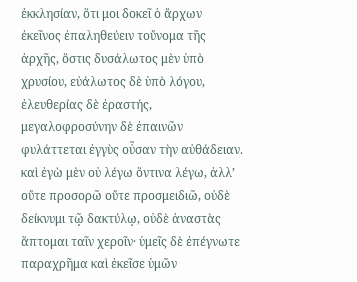ἐκκλησίαν, ὅτι μοι δοκεῖ ὁ ἄρχων ἐκεῖνος ἐπαληθεύειν τοὔνομα τῆς ἀρχῆς, ὅστις δυσάλωτος μὲν ὑπὸ χρυσίου, εὐάλωτος δὲ ὑπὸ λόγου, ἐλευθερίας δὲ ἐραστής, μεγαλοφροσύνην δὲ ἐπαινῶν φυλάττεται ἐγγὺς οὖσαν τὴν αὐθάδειαν. καὶ ἐγὼ μὲν οὐ λέγω ὅντινα λέγω, ἀλλ’ οὔτε προσορῶ οὔτε προσμειδιῶ, οὐδὲ δείκνυμι τῷ δακτύλῳ, οὐδὲ ἀναστὰς ἅπτομαι ταῖν χεροῖν· ὑμεῖς δὲ ἐπέγνωτε παραχρῆμα καὶ ἐκεῖσε ὑμῶν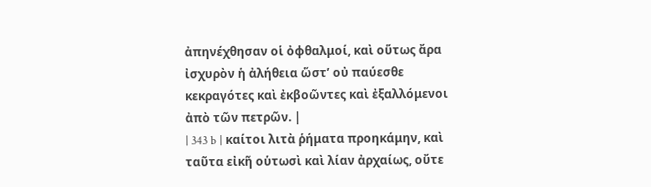ἀπηνέχθησαν οἱ ὀφθαλμοί, καὶ οὕτως ἄρα ἰσχυρὸν ἡ ἀλήθεια ὥστ’ οὐ παύεσθε κεκραγότες καὶ ἐκβοῶντες καὶ ἐξαλλόμενοι ἀπὸ τῶν πετρῶν. |
| 343 b | καίτοι λιτὰ ῥήματα προηκάμην, καὶ ταῦτα εἰκῆ οὑτωσὶ καὶ λίαν ἀρχαίως, οὔτε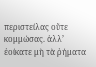περιστείλας οὔτε κομμώσας. ἀλλ’ ἐοίκατε μὴ τὰ ῥήματα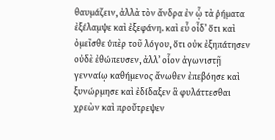θαυμάζειν, ἀλλὰ τὸν ἄνδρα ἐν ᾧ τὰ ῥήματα ἐξέλαμψε καὶ ἐξεφάνη. καὶ εὖ οἶδ’ ὅτι καὶ ὀμεῖσθε ὑπὲρ τοῦ λόγου, ὅτι οὐκ ἐξηπάτησεν οὐδὲ ἐθώπευσεν, ἀλλ’ οἷον ἀγωνιστῇ γενναίῳ καθήμενος ἄνωθεν ἐπεβόησε καὶ ξυνώρμησε καὶ ἐδίδαξεν ἃ φυλάττεσθαι χρεὼν καὶ προὔτρεψεν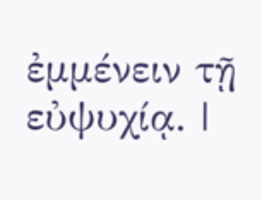ἐμμένειν τῇ εὐψυχίᾳ. |